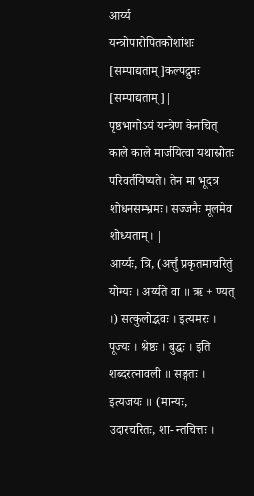आर्य्य
यन्त्रोपारोपितकोशांशः
[सम्पाद्यताम्]कल्पद्रुमः
[सम्पाद्यताम्]|
पृष्ठभागोऽयं यन्त्रेण केनचित् काले काले मार्जयित्वा यथास्रोतः परिवर्तयिष्यते। तेन मा भूदत्र शोधनसम्भ्रमः। सज्जनैः मूलमेव शोध्यताम्। |
आर्य्यः, त्रि, (अर्त्तुं प्रकृतमाचरितुं योग्यः । अर्य्यते वा ॥ ऋ + ण्यत् ।) सत्कुलोद्भवः । इत्यमरः । पूज्यः । श्रेष्ठः । बुद्धः । इति शब्दरत्नावली ॥ सङ्गतः । इत्यजयः ॥ (मान्यः, उदारचरितः, शा- न्तचित्तः ।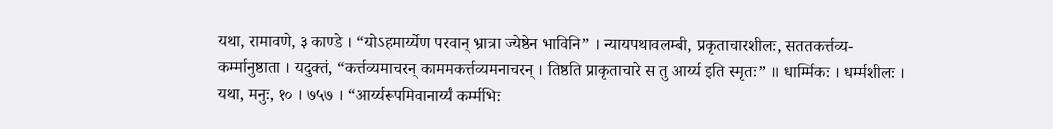यथा, रामावणे, ३ काण्डे । “योऽहमार्य्येण परवान् भ्रात्रा ज्येष्ठेन भाविनि” । न्यायपथावलम्बी, प्रकृताचारशीलः, सततकर्त्तव्य- कर्म्मानुष्ठाता । यदुक्तं, “कर्त्तव्यमाचरन् काममकर्त्तव्यमनाचरन् । तिष्ठति प्राकृताचारे स तु आर्य्य इति स्मृतः” ॥ धार्म्मिकः । धर्म्मशीलः । यथा, मनुः, १० । ७५७ । “आर्य्यरूपमिवानार्य्यं कर्म्मभिः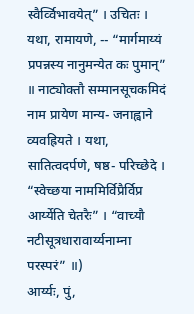स्वैर्व्विभावयेत्” । उचितः । यथा, रामायणे, -- “मार्गमाय्यं प्रपन्नस्य नानुमन्येत कः पुमान्” ॥ नाट्योक्तौ सम्मानसूचकमिदं नाम प्रायेण मान्य- जनाह्वाने व्यवह्रियते । यथा, सातित्वदर्पणे, षष्ठ- परिच्छेदे । “स्वेच्छया नाममिर्विप्रैर्विप्र आर्य्येति चेतरैः” । “वाच्यौ नटीसूत्रधारावार्य्यनाम्ना परस्परं” ॥)
आर्य्यः, पुं,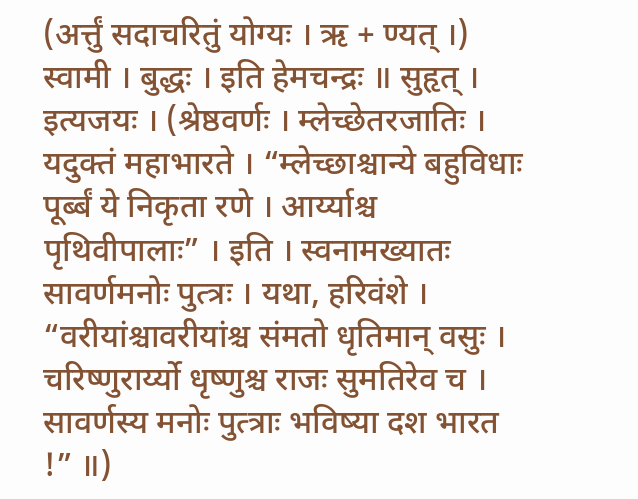(अर्त्तुं सदाचरितुं योग्यः । ऋ + ण्यत् ।) स्वामी । बुद्धः । इति हेमचन्द्रः ॥ सुहृत् । इत्यजयः । (श्रेष्ठवर्णः । म्लेच्छेतरजातिः । यदुक्तं महाभारते । “म्लेच्छाश्चान्ये बहुविधाः पूर्ब्बं ये निकृता रणे । आर्य्याश्च पृथिवीपालाः” । इति । स्वनामख्यातः सावर्णमनोः पुत्त्रः । यथा, हरिवंशे । “वरीयांश्चावरीयांश्च संमतो धृतिमान् वसुः । चरिष्णुरार्य्यो धृष्णुश्च राजः सुमतिरेव च । सावर्णस्य मनोः पुत्त्राः भविष्या दश भारत !” ॥)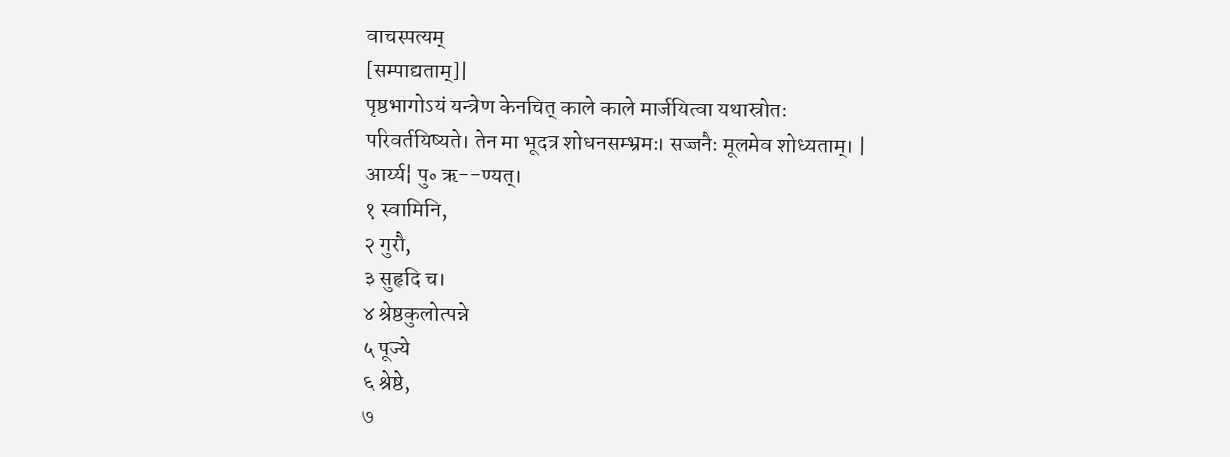वाचस्पत्यम्
[सम्पाद्यताम्]|
पृष्ठभागोऽयं यन्त्रेण केनचित् काले काले मार्जयित्वा यथास्रोतः परिवर्तयिष्यते। तेन मा भूदत्र शोधनसम्भ्रमः। सज्जनैः मूलमेव शोध्यताम्। |
आर्य्य¦ पु॰ ऋ--ण्यत्।
१ स्वामिनि,
२ गुरौ,
३ सुहृदि च।
४ श्रेष्ठकुलोत्पन्ने
५ पूज्ये
६ श्रेष्ठे,
७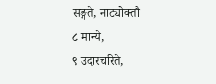सङ्गते, नाट्योक्तौ
८ मान्ये,
९ उदारचरिते,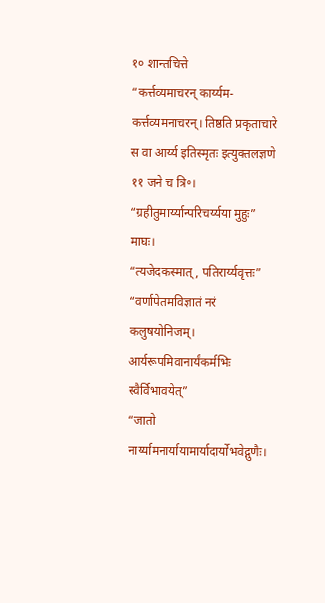१० शान्तचित्ते
“कर्त्तव्यमाचरन् कार्य्यम-कर्त्तव्यमनाचरन्। तिष्ठति प्रकृताचारे स वा आर्य्य इतिस्मृतः इत्युक्तलज्ञणे
११ जने च त्रि॰।
“ग्रहीतुमार्य्यान्परिचर्य्यया मुहुः” माघः।
“त्यजेदकस्मात्, पतिरार्य्यवृत्तः”
“वर्णापेतमविज्ञातं नरं कलुषयोनिजम्। आर्यरूपमिवानार्यंकर्मभिः स्वैर्विभावयेत्”
“जातो नार्य्यामनार्यायामार्यादार्योभवेद्गुणैः।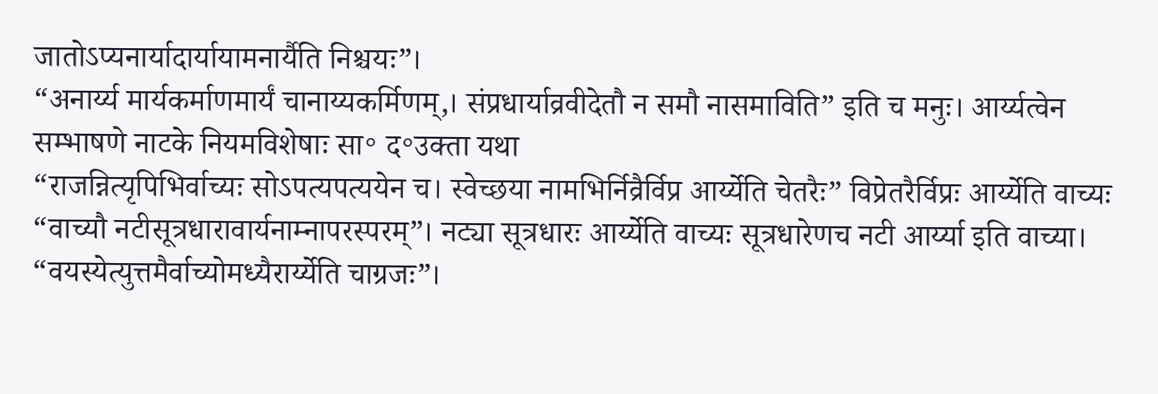जातोऽप्यनार्यादार्यायामनार्यैति निश्चयः”।
“अनार्य्य मार्यकर्माणमार्यं चानाय्यकर्मिणम्,। संप्रधार्याव्रवीदेतौ न समौ नासमाविति” इति च मनुः। आर्य्यत्वेन सम्भाषणे नाटके नियमविशेषाः सा॰ द॰उक्ता यथा
“राजन्नित्यृपिभिर्वाच्यः सोऽपत्यपत्ययेन च। स्वेच्छया नामभिर्निव्रैर्विप्र आर्य्येति चेतरैः” विप्रेतरैर्विप्रः आर्य्येति वाच्यः
“वाच्यौ नटीसूत्रधारावार्यनाम्नापरस्परम्”। नट्या सूत्रधारः आर्य्येति वाच्यः सूत्रधारेणच नटी आर्य्या इति वाच्या।
“वयस्येत्युत्तमैर्वाच्योमध्यैरार्य्येति चाग्रजः”।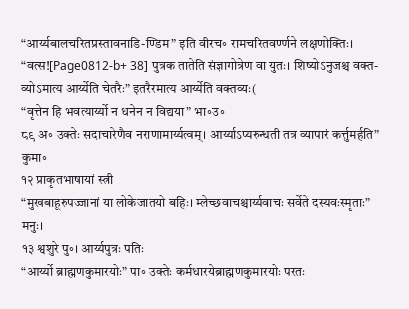“आर्य्यबालचरितप्रस्तावनाडि-ण्डिम” इति वीरच॰ रामचरितवर्ण्णने लक्षणोक्तिः।
“वत्स![Page0812-b+ 38] पुत्रक तातेति संज्ञागोत्रेण वा युतः। शिष्योऽनुजश्च वक्त-व्योऽमात्य आर्य्येति चेतरैः” इतरैरमात्य आर्य्येति वक्तव्यः(
“वृत्तेन हि भवत्यार्य्यो न धनेन न विद्यया” भा॰उ॰
८९ अ॰ उक्तेः सदाचारेणैव नराणामार्य्यत्वम्। आर्य्याऽप्यरुन्धती तत्र व्यापारं कर्त्तुमर्हति” कुमा॰
१२ प्राकृतभाषायां स्त्री
“मुखबाहूरुपज्जानां या लोकेजातयो बहिः। म्लेच्छवाचश्चार्य्यवाचः सर्वेते दस्यवःस्मृताः” मनुः।
१३ श्वशुरे पु॰। आर्य्यपुत्रः पतिः
“आर्य्यो ब्राह्मणकुमारयोः” पा॰ उक्तेः कर्मधारयेब्राह्मणकुमारयोः परतः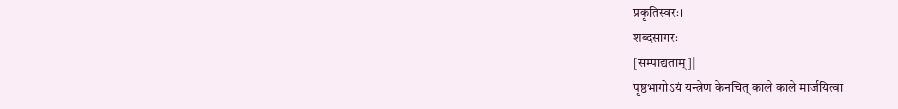प्रकृतिस्वरः।
शब्दसागरः
[सम्पाद्यताम्]|
पृष्ठभागोऽयं यन्त्रेण केनचित् काले काले मार्जयित्वा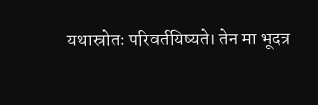यथास्रोतः परिवर्तयिष्यते। तेन मा भूदत्र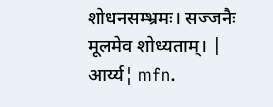शोधनसम्भ्रमः। सज्जनैः मूलमेव शोध्यताम्। |
आर्य्य¦ mfn.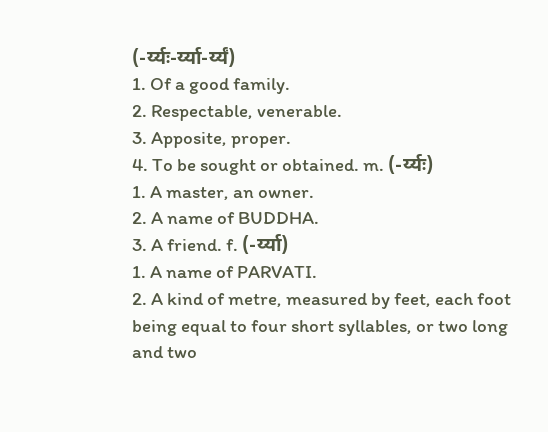(-र्य्यः-र्य्या-र्य्यं)
1. Of a good family.
2. Respectable, venerable.
3. Apposite, proper.
4. To be sought or obtained. m. (-र्य्यः)
1. A master, an owner.
2. A name of BUDDHA.
3. A friend. f. (-र्य्या)
1. A name of PARVATI.
2. A kind of metre, measured by feet, each foot being equal to four short syllables, or two long and two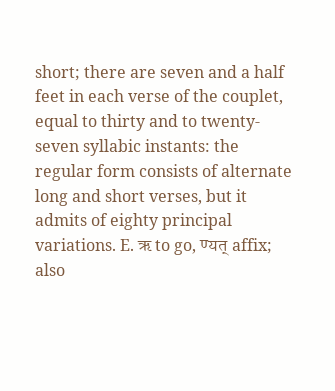short; there are seven and a half feet in each verse of the couplet, equal to thirty and to twenty-seven syllabic instants: the regular form consists of alternate long and short verses, but it admits of eighty principal variations. E. ऋ to go, ण्यत् affix; also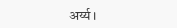अर्य्य।